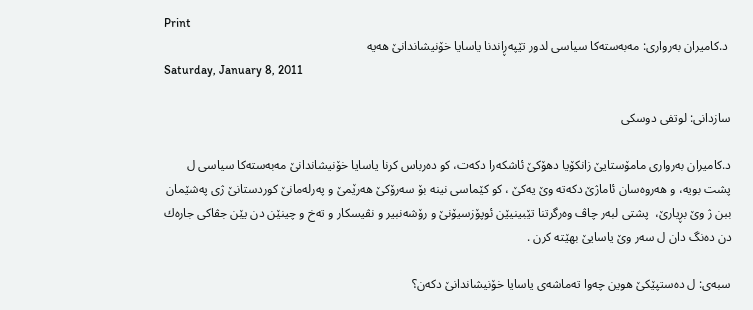Print
 د.كامیران به‌رواری‌: مه‌به‌سته‌كا سیاسی لدور تێپه‌ڕاندنا یاسایا خۆنیشاندانێ‌ هه‌یه‌
Saturday, January 8, 2011

سازدانی‌: لوتفی‌ دوسكی‌

د.كامیران به‌رواری‌ مامۆستایێ‌ زانكۆیا دهۆكێ‌ ئاشكه‌را دكه‌ت، كو ده‌رباس كرنا یاسایا خۆنیشاندانێ‌ مه‌به‌سته‌كا سیاسی ل پشت بویه‌، و هه‌روه‌سان ئاماژێ‌ دكه‌ته‌ وێ‌ یه‌كێ‌ ، كو كێماسی نینه‌ بۆ سه‌رۆكێ‌ هه‌رێمێ‌ و په‌رله‌مانێ‌ كوردستانێ‌ ژی‌ په‌شێمان ببن ژ وێ‌ بڕیارێ‌،  پشتی‌ لبه‌ر چاڤ وه‌رگرتنا تێبینیێن ئوپۆزسیۆنێ‌ و رۆشه‌نبیر و نڤیسكار و ته‌خ و چینێن دن یێن جڤاكی‌ جاره‌ك دن ده‌نگ دان ل سه‌ر وێ‌ یاسایێ‌ بهێته‌ كرن .

سبه‌ی‌: ل ده‌ستپێكێ‌ هوین چه‌وا ته‌ماشه‌ی‌ یاسایا خۆنیشاندانێ‌ دكه‌ن؟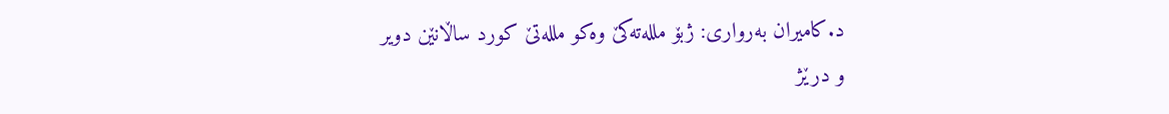د.كامیران به‌رواری‌: ژبۆ ملله‌ته‌كێ‌ وه‌كو ملله‌تێ‌ كورد ساڵانێن دویر و درێژ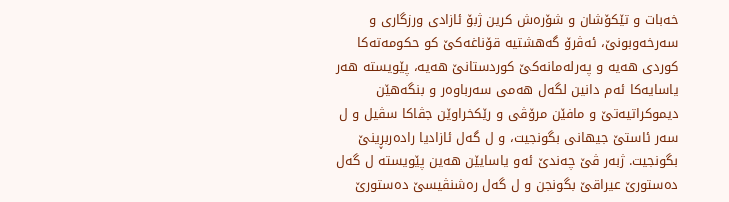خه‌بات و تێكۆشان و شۆره‌ش كرین ژبۆ ئازادی ورزگاری‌ و سه‌رخه‌وبونێ‌، ئه‌ڤرۆ گه‌هشتیه‌ قۆناغه‌كێ‌ كو حكومه‌ته‌كا كوردی‌ هه‌یه‌ و په‌رله‌مانه‌كێ‌ كوردستانێ‌ هه‌یه‌، پێویسته‌ هه‌ر یاسایه‌كا ئه‌م دانین لگه‌ل هه‌می‌ سه‌رباوه‌ر و بنگه‌هێن دیموكراتیه‌تێ‌ و مافێن مرۆڤی‌ و رێكخراوێن جڤاكا سڤیل و ل سه‌ر ئاستێ‌ جیهانی بگونجیت، و ل گه‌ل ئازادیا راده‌ربڕینێ‌ بگونجیت. ژبه‌ر ڤێ‌ چه‌ندێ‌ ئه‌و یاسایێن هه‌ین پێویسته‌ ل گه‌ل ده‌ستورێ‌ عیراقێ‌ بگونجن و ل گه‌ل ره‌شنڤیسێ‌ ده‌ستورێ‌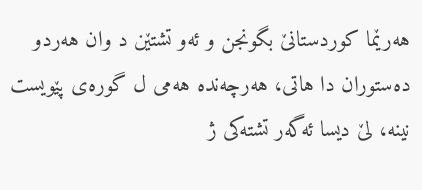هه‌رێما كوردستانێ‌ بگونجن و ئه‌و تشتێن د وان هه‌ردو ده‌ستوران دا هاتی، هه‌رچه‌نده‌ هه‌می‌ ل گوره‌ی‌ پێویست نینه‌، لێ‌ دیسا ئه‌گه‌ر تشته‌كی‌ ژ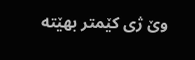وێ‌ ژی‌ كێمتر بهێته‌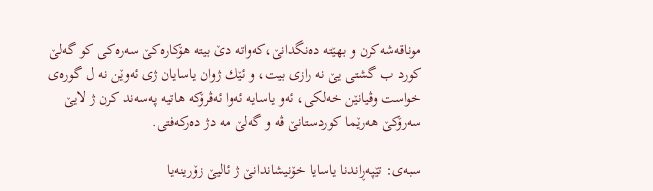موناقه‌شه‌كرن و بهێته‌ ده‌نگدانێ‌،كه‌واته‌ دێ‌ بیته‌ هۆكاره‌كێ‌ سه‌ره‌كی‌ كو گه‌لێ‌ كورد ب گشتی‌ یێ‌ نه‌ رازی بیت، و ئێك ژوان یاسایان ژی‌ ئه‌وێن نه‌ ل گوره‌ی‌ خواست وڤیانێن خه‌لكی‌، ئه‌و یاسایه‌ ئه‌وا ئه‌ڤرۆكه‌ هاتیه‌ په‌سه‌ند كرن ژ لایێ‌ سه‌رۆكێ‌ هه‌رێما كوردستانێ‌ ڤه‌ و گه‌لێ‌ مه‌ دژ ده‌ركه‌فتی‌.

سبه‌ی‌: تێپه‌ڕاندنا یاسایا خۆنیشاندانێ‌ ژ ئالیێ‌ زۆرینه‌یا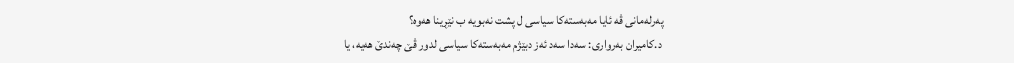په‌رله‌مانی‌ ڤه‌ ئایا مه‌به‌سته‌كا سیاسی ل پشت نه‌بویه‌ ب نێڕینا هه‌وه‌؟
 د.كامیران به‌رواری‌: سه‌دا سه‌د ئه‌ز دبێژم مه‌به‌سته‌كا سیاسی لدور ڤێ‌ چه‌ندێ‌ هه‌یه‌، یا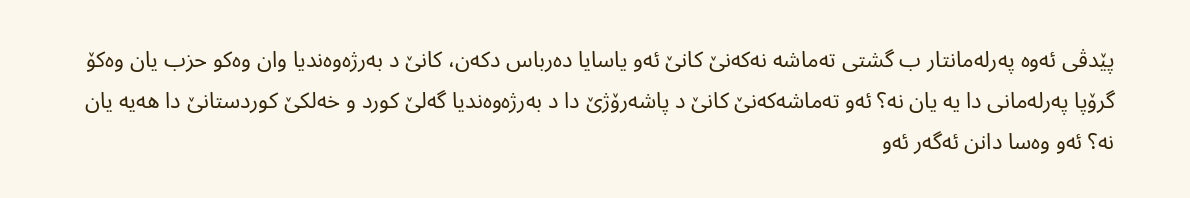پێدڤی‌ ئه‌وه‌ په‌رله‌مانتار ب گشتی‌ ته‌ماشه‌ نه‌كه‌نێ‌ كانێ‌ ئه‌و یاسایا ده‌رباس دكه‌ن، كانێ‌ د به‌رژه‌وه‌ندیا وان وه‌كو حزب یان وه‌كۆ گرۆپا په‌رله‌مانی‌ دا یه‌ یان نه‌؟ ئه‌و ته‌ماشه‌كه‌نێ‌ كانێ‌ د پاشه‌رۆژێ‌ دا د به‌رژه‌وه‌ندیا گه‌لێ‌ كورد و خه‌لكێ‌ كوردستانێ‌ دا هه‌یه‌ یان نه‌؟ ئه‌و وه‌سا دانن ئه‌گه‌ر ئه‌و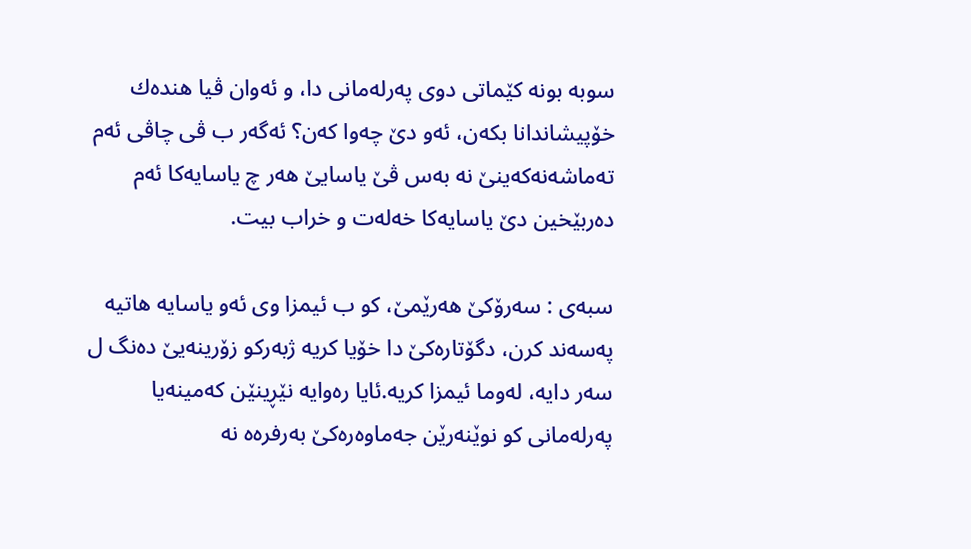سوبه‌ بونه‌ كێماتی‌ دوی‌ په‌رله‌مانی‌ دا، و ئه‌وان ڤیا هنده‌ك خۆپیشاندانا بكه‌ن، ئه‌و دێ‌ چه‌وا كه‌ن؟ ئه‌گه‌ر ب ڤی‌ چاڤی‌ ئه‌م ته‌ماشه‌نه‌كه‌ینێ‌ نه‌ به‌س ڤێ‌ یاسایێ‌ هه‌ر چ یاسایه‌كا ئه‌م ده‌ربێخین دێ‌ یاسایه‌كا خه‌له‌ت و خراب بیت.

سبه‌ی‌ : سه‌رۆكێ‌ هه‌رێمێ‌، كو ب ئیمزا وی‌ ئه‌و یاسایه‌ هاتیه‌ په‌سه‌ند كرن، دگۆتاره‌كێ‌ دا خۆیا كریه‌ ژبه‌ركو زۆرینه‌یێ‌ ده‌نگ ل سه‌ر دایه‌، له‌وما ئیمزا كریه‌.ئایا ره‌وایه‌ نێڕینێن كه‌مینه‌یا په‌رله‌مانی‌ كو نوێنه‌رێن جه‌ماوه‌ره‌كێ‌ به‌رفره‌ه نه‌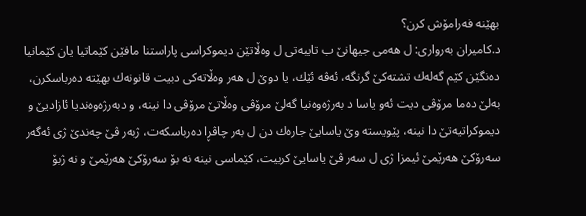بهێنه‌ فه‌رامۆش كرن؟
د.كامیران به‌رواری‌: ل هه‌می‌ جیهانێ‌ ب تایبه‌تی‌ ل وه‌ڵاتێن دیموكراسی پاراستنا مافێن كێماتیا یان كێمانیا ده‌نگێن كێم گه‌له‌ك تشته‌كێ‌ گرنگه‌، ئه‌ڤه‌ ئێك، یا دوێ‌ ل هه‌ر وه‌ڵاته‌كی‌ دبیت قانونه‌ك بهێته‌ ده‌رباسكرن، به‌لێ‌ ده‌ما مرۆڤی‌ دیت ئه‌و یاسا د به‌رژه‌وه‌نیا گه‌لێ‌ مرۆڤی‌ وه‌ڵاتێ‌ مرۆڤی‌ دا نینه‌، و دبه‌رژه‌وه‌ندیا ئازادیێ‌ و دیموكراتیه‌تێ‌ دا نینه‌، پێویسته‌ وێ‌ یاسایێ‌ جاره‌ك دن ل به‌ر چاڤڕا ده‌رباسكه‌ت، ژبه‌ر ڤێ‌ چه‌ندێ‌ ژی‌ ئه‌گه‌ر سه‌رۆكێ‌ هه‌رێمێ‌ ئیمزا ژی‌ ل سه‌ر ڤێ‌ یاسایێ‌ كربیت، كێماسی نینه‌ نه‌ بۆ سه‌رۆكێ‌ هه‌رێمێ‌ و نه‌ ژبۆ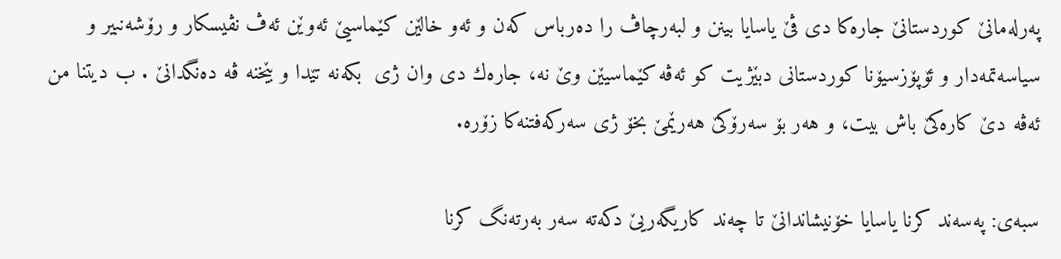په‌رله‌مانێ‌ كوردستانێ‌ جاره‌كا دی‌ ڤێ‌ یاسایا بینن و لبه‌رچاڤ را ده‌رباس كه‌ن و ئه‌و خالێن كێماسیێ‌ ئه‌وێن ئه‌ڤ نڤیسكار و رۆشه‌نبیر و سیاسه‌تمه‌دار و ئۆپۆزسیۆنا كوردستانی‌ دبێژیت كو ئه‌ڤه‌ كێماسیێن وێ‌ نه‌، جاره‌ك دی‌ وان ژی‌  بكه‌نه‌ تێدا و بێخنه‌ ڤه‌ ده‌نگدانێ‌ . ب دیتنا من ئه‌ڤه‌ دێ‌ كاره‌كێ‌ باش بیت، و هه‌ر بۆ سه‌رۆكێ‌ هه‌رێمێ‌ بخۆ ژی‌ سه‌ركه‌فتنه‌كا زۆره‌.

سبه‌ی‌: په‌سه‌ند كرنا یاسایا خۆنیشاندانێ‌ تا چه‌ند كاریگه‌ریێ‌ دكه‌ته‌ سه‌ر به‌رته‌نگ كرنا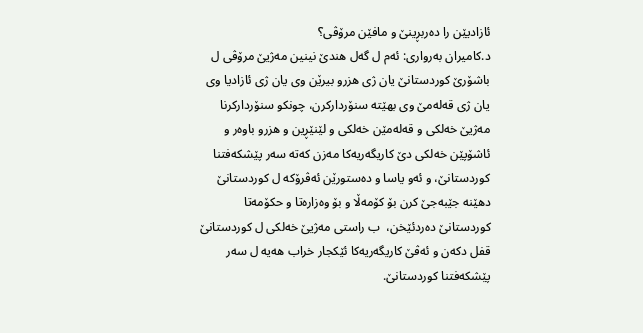ئازادیێن را ده‌ربڕینێ‌ و مافێن مرۆڤی‌؟
د.كامیران به‌رواری‌: ئه‌م ل گه‌ل هندێ‌ نینین مه‌ژیێ‌ مرۆڤی‌ ل باشۆرێ‌ كوردستانێ‌ یان ژی‌ هزرو بیرێن وی‌ یان ژی‌ ئازادیا وی‌ یان ژی‌ قه‌له‌مێ‌ وی‌ بهێته‌ سنۆرداركرن، چونكو سنۆرداركرنا مه‌ژیێ‌ خه‌لكی و قه‌له‌مێن خه‌لكی‌ و لێنێڕین و هزرو باوه‌ر و ئاشۆپێن خه‌لكی‌ دێ‌ كاریگه‌ریه‌كا مه‌زن كه‌ته‌ سه‌ر پێشكه‌فتنا كوردستانێ‌، و ئه‌و یاسا و ده‌ستورێن ئه‌ڤرۆكه‌ ل كوردستانێ‌ دهێنه‌ جێبه‌جێ‌ كرن بۆ كۆمه‌ڵا و بۆ وه‌زاره‌تا و حكۆمه‌تا كوردستانێ‌ ده‌ردئێخن،  ب راستی‌ مه‌ژیێ‌ خه‌لكی‌ ل كوردستانێ‌ قفل دكه‌ن و ئه‌ڤێ‌ كاریگه‌ریه‌كا ئێكجار خراب هه‌یه‌ ل سه‌ر پێشكه‌فتنا كوردستانێ‌.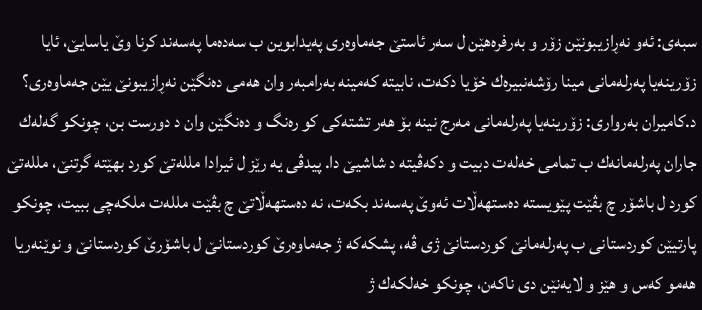سبه‌ی‌: ئه‌و نه‌ڕازیبونێن زۆر و به‌رفره‌هێن ل سه‌ر ئاستێ‌ جه‌ماوه‌ری‌ په‌یدابوین ب سه‌ده‌ما په‌سه‌ند كرنا وێ‌ یاسایێ‌، ئایا زۆرینه‌یا په‌رله‌مانی‌ مینا رۆشه‌نبیره‌ك خۆیا دكه‌ت، نابیته‌ كه‌مینه‌ به‌رامبه‌ر وان هه‌می ده‌نگێن نه‌ڕازیبونێ‌ یێن جه‌ماوه‌ری‌؟
د.كامیران به‌رواری‌: زۆرینه‌یا په‌رله‌مانی‌ مه‌رج نینه‌ بۆ هه‌ر تشته‌كی‌ كو ره‌نگ و ده‌نگێن وان د دورست بن، چونكو گه‌له‌ك جاران په‌رله‌مانه‌ك ب تمامی‌ خه‌له‌ت دبیت و دكه‌ڤیته‌ د شاشیێ‌ دا. پیدڤی‌ یه‌ رێز ل ئیرادا ملله‌تێ‌ كورد بهێته‌ گرتنێ‌، ملله‌تێ‌ كورد ل باشۆر چ بڤێت پێویسته‌ ده‌ستهه‌ڵات ئه‌وێ‌ په‌سه‌ند بكه‌ت، نه‌ ده‌ستهه‌ڵاتێ‌ چ بڤێت ملله‌ت ملكه‌چی ببیت، چونكو پارتیێن كوردستانی‌ ب په‌رله‌مانێ‌ كوردستانێ‌ ژی‌ ڤه‌، پشكه‌كه‌ ژ جه‌ماوه‌رێ‌ كوردستانێ‌ ل باشۆرێ‌ كوردستانێ‌ و نوێنه‌ریا هه‌مو كه‌س و هێز و لایه‌نێن دی‌ ناكه‌ن، چونكو خه‌لكه‌ك ژ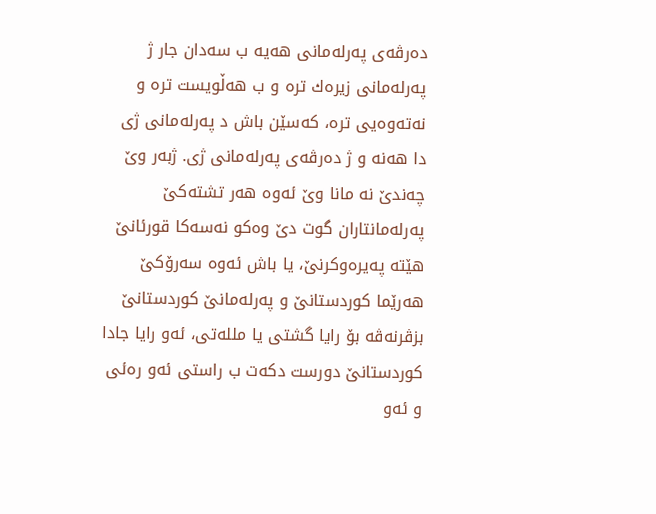ده‌رڤه‌ی‌ په‌رله‌مانی‌ هه‌یه‌ ب سه‌دان جار ژ په‌رله‌مانی‌ زیره‌ك تره‌ و ب هه‌ڵویست تره‌ و نه‌ته‌وه‌یی تره‌، كه‌سێن باش د په‌رله‌مانی‌ ژی‌ دا هه‌نه‌ و ژ ده‌رڤه‌ی‌ په‌رله‌مانی‌ ژی‌. ژبه‌ر وێ‌ چه‌ندێ‌ نه‌ مانا وێ‌ ئه‌وه‌ هه‌ر تشته‌كێ‌ په‌رله‌مانتاران گوت دێ‌ وه‌كو نه‌سه‌كا قورئانێ‌ هێته‌ په‌یره‌وكرنێ‌، یا باش ئه‌وه‌ سه‌رۆكێ‌ هه‌رێما كوردستانێ‌ و په‌رله‌مانێ‌ كوردستانێ‌ بزڤرنه‌ڤه‌ بۆ رایا گشتی‌ یا ملله‌تی‌، ئه‌و رایا جادا كوردستانێ‌ دورست دكه‌ت ب راستی‌ ئه‌و ره‌ئی و ئه‌و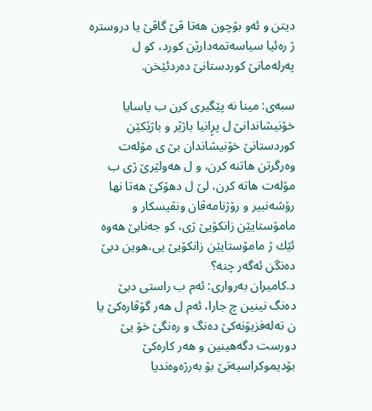دیتن و ئه‌و بۆچون هه‌تا ڤێ‌ گاڤێ‌ یا دروستره‌ ژ ره‌ئیا سیاسه‌تمه‌دارێن كورد، كو ل په‌رله‌مانێ‌ كوردستانێ‌ ده‌ردئێخن.

سبه‌ی‌: مینا نه‌ پێگیری كرن ب یاسایا خۆنیشاندانێ‌ ل پڕانیا باژێر و باژێكێن كوردستانێ‌ خۆنیشاندان بێ‌ ی‌ مۆله‌ت وه‌رگرتن هاتنه‌ كرن، و ل هه‌ولێرێ‌ ژی‌ ب مۆله‌ت هاته‌ كرن، لێ‌ ل دهۆكێ‌ هه‌تا نها رۆشه‌نبیر و رۆژنامه‌ڤان ونڤیسكار و مامۆستایێن زانكۆیێ‌ ژی‌، كو جه‌نابێ‌ هه‌وه‌ ئێك ژ مامۆستایێن زانكۆیێ‌ یی،هوین دبێ‌ ده‌نگن ئه‌گه‌ر چنه‌؟
د.كامیران به‌رواری‌: ئه‌م ب راستی‌ دبێ‌ ده‌نگ نینین چ جارا، ئه‌م ل هه‌ر گۆڤاره‌كێ‌ یا ن ته‌له‌فزیۆنه‌كێ‌ ده‌نگ و ره‌نگێ‌ خۆ یێ‌ دورست دگه‌هینین و هه‌ر كاره‌كێ‌ بۆدیموكراسیه‌تێ‌ بۆ به‌رژه‌وه‌ندیا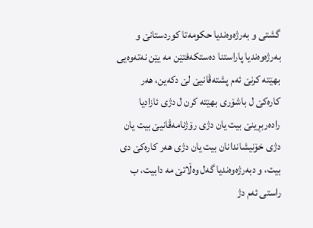گشتی‌ و به‌رژه‌وه‌ندیا حكومه‌تا كوردستانێ‌ و به‌رژه‌وه‌ندیا پاراستنا ده‌ستكه‌فتێن مه‌ یێن نه‌ته‌وه‌یی بهێته‌ كرنێ‌ ئه‌م پشته‌ڤانیێ‌ لێ‌ دكه‌ین، هه‌ر كاره‌كێ‌ ل باشۆری‌ بهێته‌ كرن ل دژی‌ ئازادیا راده‌ربڕینێ‌ بیت یان دژی رۆژنامه‌ڤانیێ‌ بیت یان دژی‌ خۆنیشاندانان بیت یان دژی‌ هه‌ر كاره‌كێ‌ دی‌ بیت، و دبه‌رژه‌وه‌ندیا گه‌ل وه‌ڵاتێ‌ مه‌ دابیت، ب راستی ئه‌م دژ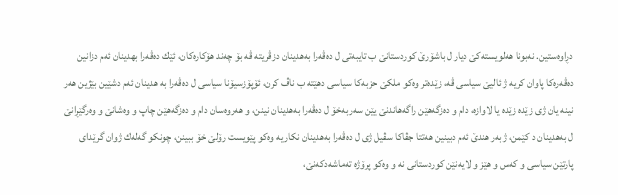دڕاوه‌ستین. نه‌بونا هه‌لویسته‌كێ‌ دیار ل باشۆرێ‌ كوردستانێ‌ ب تایبه‌تی‌ ل ده‌ڤه‌را به‌هدینان دزڤریته‌ ڤه‌ بۆ چه‌ند هۆكاره‌كان، ئێك ده‌ڤه‌را بهدینان ئه‌م دزانین ده‌ڤه‌ره‌كا پاوان كریه‌ ژ ئالیێ‌ سیاسی ڤه‌، زێده‌تر وه‌كو ملكێ‌ حزبه‌كا سیاسی دهێته‌ ب ناڤ كرن، ئۆپۆزسیۆنا سیاسی ل ده‌ڤه‌را به‌ هدینان ئه‌م دشێین بێژین هه‌ر نینه‌ یان ژی‌ زێده‌ زێده‌ یا لاوازه‌، دام و ده‌زگه‌هێن راگه‌هاندنێ‌ یێن سه‌ربه‌خۆ ل ده‌ڤه‌را به‌هدینان نینن، و هه‌روه‌سان دام و ده‌زگه‌هێن چاپ و وه‌شانێ‌ و وه‌رگێڕانێ‌ ل به‌هدینان د كێمن، ژبه‌ر هندێ‌ ئه‌م دبینین هه‌تتا جڤاكا سڤیل ژی‌ ل ده‌ڤه‌را به‌هدینان نكاریه‌ وه‌كو پێویست رۆلێ‌ خۆ ببینن، چونكو گه‌له‌ك ژوان گرێدای پارتێن سیاسی و كه‌س و هێز و لایه‌نێن كوردستانی‌ نه‌ و وه‌كو پرۆژه‌ ته‌ماشه‌دكه‌نێ‌،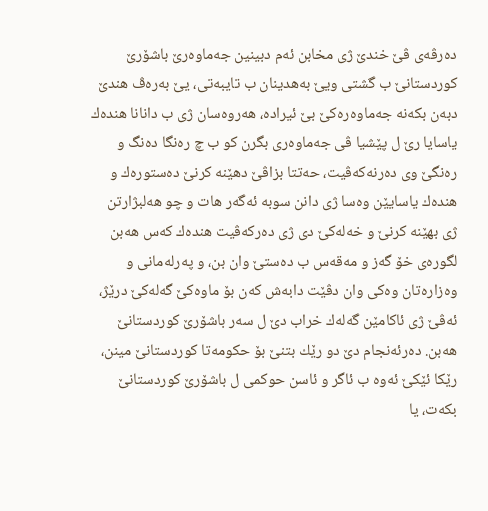ده‌رڤه‌ی‌ ڤێ‌ خندێ‌ ژی‌ مخابن ئه‌م دبینین جه‌ماوه‌رێ‌ باشۆرێ‌ كوردستانێ‌ ب گشتی‌ ویێ‌ به‌هدینان ب تایبه‌تی‌، یێ‌ به‌ره‌ڤ هندێ‌ دبه‌ن بكه‌نه‌ جه‌ماوه‌ره‌كێ‌ بێ‌ ئیراده‌، هه‌روه‌سان ژی‌ ب دانانا هنده‌ك یاسایا رێ‌ ل پێشیا ڤی‌ جه‌ماوه‌ری‌ بگرن كو ب چ ره‌نگا ده‌نگ و ره‌نگێ وی‌ ده‌رنه‌كه‌ڤیت، حه‌تتا بزاڤێ‌ دهێنه‌ كرنێ‌ ده‌ستوره‌ك و هنده‌ك یاسایێن وه‌سا ژی‌ دانن سوبه‌ ئه‌گه‌ر هات و چو هه‌لبژارتن ژی‌ بهێنه‌ كرنێ‌ و خه‌له‌كێ‌ دی‌ ژی‌ ده‌ركه‌ڤیت هنده‌ك كه‌س هه‌بن لگوره‌ی‌ خۆ گه‌ز و مه‌قه‌س ب ده‌ستێ‌ وان بن، و په‌رله‌مانی‌ و وه‌زاره‌تان وه‌كی‌ وان دڤێت دابه‌ش كه‌ن بۆ ماوه‌كێ‌ گه‌له‌كێ‌ درێژ، ئه‌ڤێ‌ ژی‌ ئاكامێن گه‌له‌ك خراب دێ‌ ل سه‌ر باشۆرێ‌ كوردستانێ‌ هه‌بن. ده‌رئه‌نجام دێ‌ دو رێك بتنێ‌ بۆ حكومه‌تا كوردستانێ‌ مینن، رێكا ئێكێ‌ ئه‌وه‌ ب ئاگر و ئاسن حوكمی‌ ل باشۆرێ‌ كوردستانێ‌ بكه‌ت، یا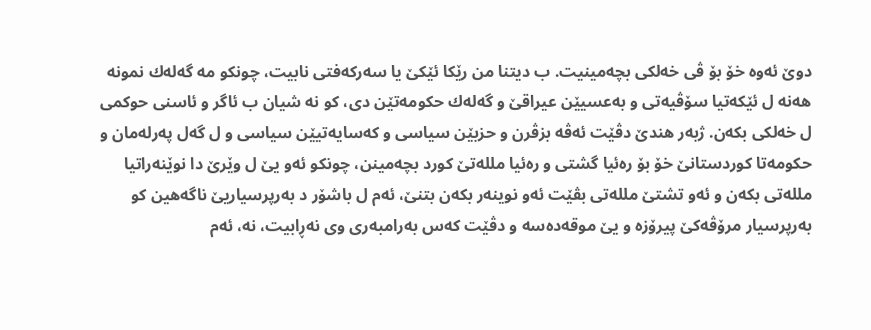دوێ‌ ئه‌وه‌ خۆ بۆ ڤی‌ خه‌لكی‌ بچه‌مینیت. ب دیتنا من رێكا ئێكێ‌ یا سه‌ركه‌فتی نابیت، چونكو مه‌ گه‌له‌ك نمونه‌ هه‌نه‌ ل ئێكه‌تیا سۆڤیه‌تی‌ و به‌عسیێن عیراقێ‌ و گه‌له‌ك حكومه‌تێن دی‌، كو نه‌ شیان ب ئاگر و ئاسنی‌ حوكمی‌ ل خه‌لكی‌ بكه‌ن. ژبه‌ر هندێ‌ دڤێت ئه‌ڤه‌ بزڤرن و حزبێن سیاسی و كه‌سایه‌تیێن سیاسی و ل گه‌ل په‌رله‌مان و حكومه‌تا كوردستانێ‌ خۆ بۆ ره‌ئیا گشتی‌ و ره‌ئیا ملله‌تێ‌ كورد بچه‌مینن، چونكو ئه‌و یێ‌ ل وێرێ‌ دا نوێنه‌راتیا ملله‌تی‌ بكه‌ن و ئه‌و تشتێ‌ ملله‌تی‌ بڤێت ئه‌و نوینه‌ر بكه‌ن بتنێ‌، ئه‌م ل باشۆر د به‌رپرسیاریێ‌ ناگه‌هین كو به‌رپرسیار مرۆڤه‌كێ‌ پیرۆزه‌ و یێ‌ موقه‌ده‌سه‌ و دڤێت كه‌س به‌رامبه‌ری‌ وی‌ نه‌ڕابیت، نه‌، ئه‌م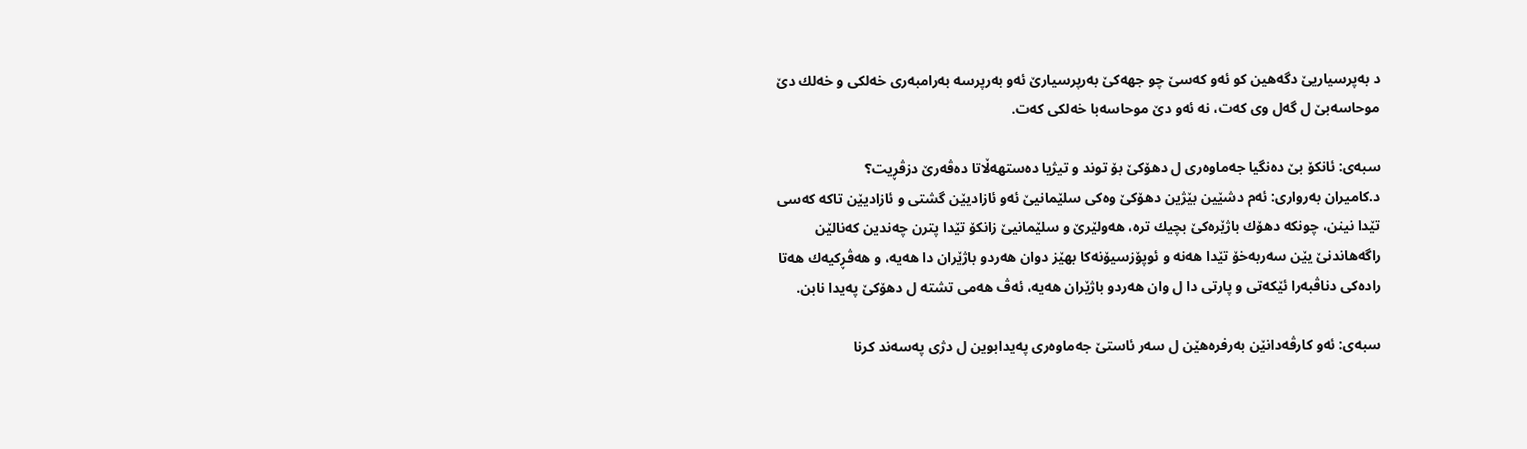د به‌پرسیاریێ‌ دگه‌هین كو ئه‌و كه‌سێ‌ چو جهه‌كێ‌ به‌رپرسیارێ‌ ئه‌و به‌رپرسه‌ به‌رامبه‌ری‌ خه‌لكی‌ و خه‌لك دێ‌ موحاسه‌بێ‌ ل گه‌ل وی‌ كه‌ت، نه‌ ئه‌و دێ‌ موحاسه‌با خه‌لكی‌ كه‌ت.

سبه‌ی‌: ئانكۆ بێ‌ ده‌نگیا جه‌ماوه‌ری‌ ل دهۆكێ‌ بۆ توند و تیژیا ده‌ستهه‌ڵاتا ده‌ڤه‌رێ‌ دزڤڕیت؟
د.كامیران به‌رواری‌: ئه‌م دشێین بێژین دهۆكێ‌ وه‌كی‌ سلێمانیێ‌ ئه‌و ئازادیێن گشتی‌ و ئازادیێن تاكه‌ كه‌سی تێدا نینن، چونكه‌ دهۆك باژێره‌كێ‌ بچیك تره‌، هه‌ولێرێ‌ و سلێمانیێ‌ زانكۆ تێدا پترن چه‌ندین كه‌نالێن راگه‌هاندنێ‌ یێن سه‌ربه‌خۆ تێدا هه‌نه‌ و ئوپۆزسیۆنه‌كا بهێز دوان هه‌ردو باژێران دا هه‌یه‌، و هه‌ڤڕكیه‌ك هه‌تا راده‌كی دناڤبه‌را ئێكه‌تی‌ و پارتی‌ دا ل وان هه‌ردو باژێران هه‌یه‌، ئه‌ڤ هه‌می‌ تشته‌ ل دهۆكێ‌ په‌یدا نابن.

سبه‌ی‌: ئه‌و كارڤه‌دانێن به‌رفره‌هێن ل سه‌ر ئاستێ‌ جه‌ماوه‌ری‌ په‌یدابوین ل دژی‌ په‌سه‌ند كرنا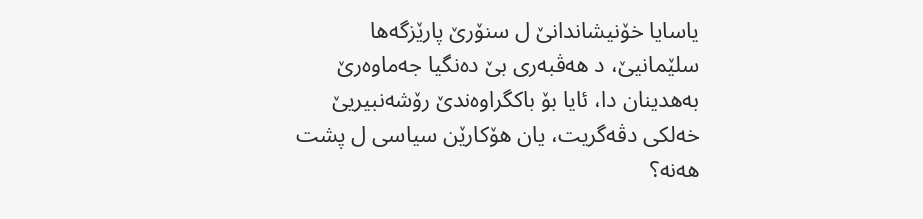یاسایا خۆنیشاندانێ‌ ل سنۆرێ‌ پارێزگه‌ها سلێمانیێ‌، د هه‌ڤبه‌ری‌ بێ‌ ده‌نگیا جه‌ماوه‌رێ‌  به‌هدینان دا، ئایا بۆ باكگراوه‌ندێ‌ رۆشه‌نبیریێ‌ خه‌لكی‌ دڤه‌گریت، یان هۆكارێن سیاسی ل پشت هه‌نه‌؟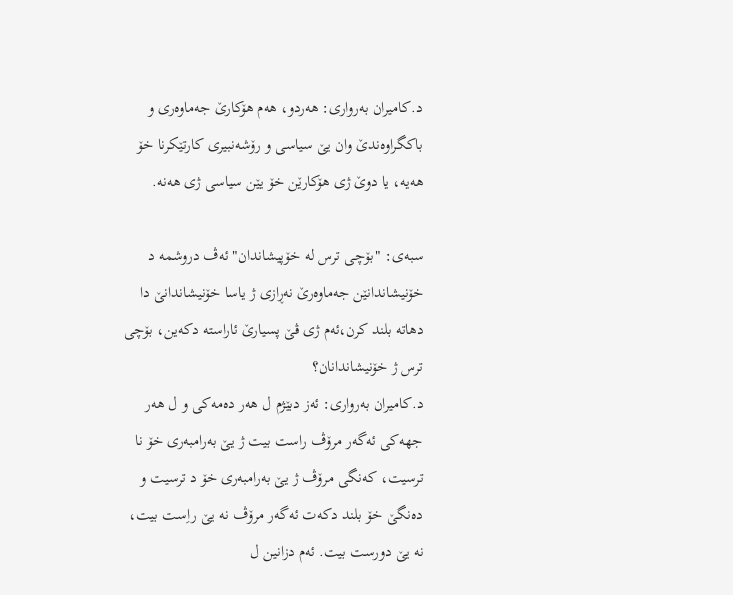د.كامیران به‌رواری‌: هه‌ردو، هه‌م هۆكارێ‌ جه‌ماوه‌ری‌ و باكگراوه‌ندێ‌ وان یێ‌ سیاسی و رۆشه‌نبیری‌ كارتێكرنا خۆ هه‌یه‌، یا دوێ‌ ژی‌ هۆكارێن خۆ یێن سیاسی ژی هه‌نه‌.

سبه‌ی‌: "بۆچی‌ ترس له‌ خۆپیشاندان" ئه‌ڤ دروشمه‌ د خۆنیشاندانێن جه‌ماوه‌رێ‌ نه‌ڕازی‌ ژ یاسا خۆنیشاندانێ‌ دا  دهاته‌ بلند كرن،ئه‌م ژی‌ ڤێ‌ پسیارێ‌ ئاراسته‌ دكه‌ین، بۆچی‌ ترس ژ خۆنیشاندانان؟
د.كامیران به‌رواری‌: ئه‌ز دبێژم ل هه‌ر ده‌مه‌كی‌ و ل هه‌ر جهه‌كی‌ ئه‌گه‌ر مرۆڤ راست بیت ژ یێ‌ به‌رامبه‌ری‌ خۆ نا ترسیت، كه‌نگی‌ مرۆڤ ژ یێ‌ به‌رامبه‌ری‌ خۆ د ترسیت و ده‌نگێ‌ خۆ بلند دكه‌ت ئه‌گه‌ر مرۆڤ نه‌ یێ‌ راِست بیت، نه‌ یێ‌ دورست بیت. ئه‌م دزانین ل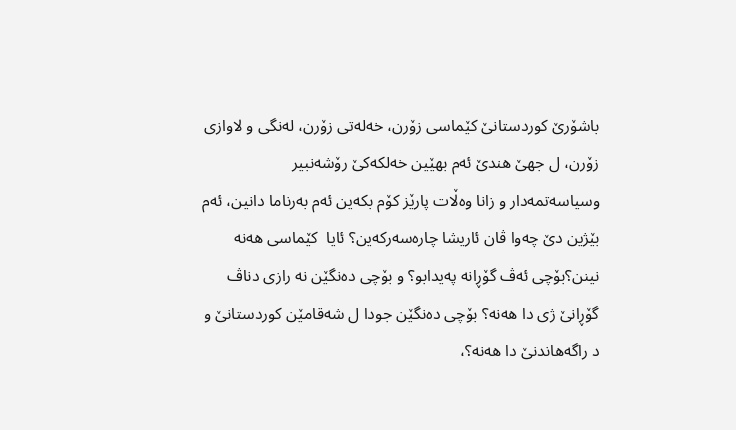باشۆرێ‌ كوردستانێ‌ كێماسی زۆرن، خه‌له‌تی‌ زۆرن، له‌نگی‌ و لاوازی‌ زۆرن، ل جهێ‌ هندێ‌ ئه‌م بهێین خه‌لكه‌كێ‌ رۆشه‌نبیر وسیاسه‌تمه‌دار و زانا وه‌ڵات پارێز كۆم بكه‌ین ئه‌م به‌رناما دانین، ئه‌م بێژین دێ‌ چه‌وا ڤان ئاریشا چاره‌سه‌ركه‌ین؟ ئایا  كێماسی هه‌نه‌ نینن؟بۆچی‌ ئه‌ڤ گۆڕانه‌ په‌یدابو؟ و بۆچی‌ ده‌نگێن نه‌ رازی دناڤ گۆڕانێ‌ ژی دا هه‌نه‌؟ بۆچی‌ ده‌نگێن جودا ل شه‌قامێن كوردستانێ‌ و د راگه‌هاندنێ‌ دا هه‌نه‌؟،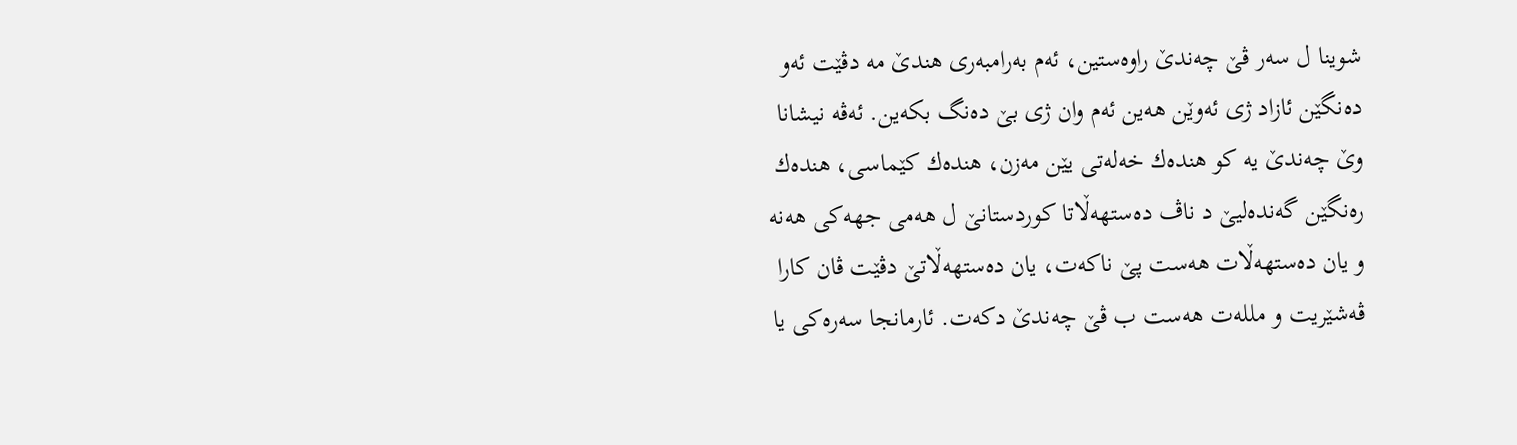شوینا ل سه‌ر ڤێ‌ چه‌ندێ‌ راوه‌ستین، ئه‌م به‌رامبه‌ری‌ هندێ‌ مه‌ دڤێت ئه‌و ده‌نگێن ئازاد ژی‌ ئه‌وێن هه‌ین ئه‌م وان ژی‌ بێ‌ ده‌نگ بكه‌ین. ئه‌ڤه‌ نیشانا وێ‌ چه‌ندێ‌ یه‌ كو هنده‌ك خه‌له‌تی‌ یێن مه‌زن، هنده‌ك كێماسی، هنده‌ك ره‌نگێن گه‌نده‌لیێ‌ د ناڤ ده‌ستهه‌ڵاتا كوردستانێ‌ ل هه‌می‌ جهه‌كی‌ هه‌نه‌ و یان ده‌ستهه‌ڵات هه‌ست پێ ناكه‌ت، یان ده‌ستهه‌ڵاتێ‌ دڤێت ڤان كارا ڤه‌شێریت و ملله‌ت هه‌ست ب ڤێ‌ چه‌ندێ‌ دكه‌ت. ئارمانجا سه‌ره‌كی‌ یا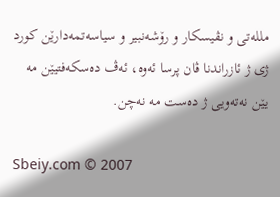ملله‌تی‌ و نڤیسكار و رۆشه‌نبیر و سیاسه‌تمه‌دارێن كورد ژی‌ ژ ئازراندنا ڤان پرسا ئه‌وه‌، ئه‌ڤ ده‌سكه‌فتیێن مه‌ یێن نه‌ته‌ویی ژ ده‌ست مه‌ نه‌چن.

Sbeiy.com © 2007